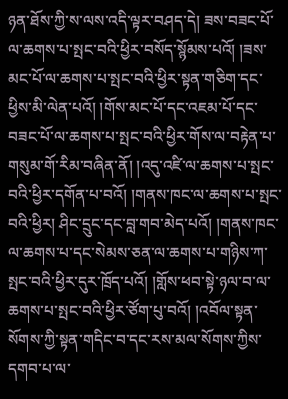ཉན་ཐོས་ཀྱི་ས་ལས་འདི་ལྟར་བཤད་དེ། ཟས་བཟང་པོ་ལ་ཆགས་པ་སྤང་བའི་ཕྱིར་བསོད་སྙོམས་པའོ། །ཟས་མང་པོ་ལ་ཆགས་པ་སྤང་བའི་ཕྱིར་སྟན་གཅིག་དང་ཕྱིས་མི་ལེན་པའོ། །གོས་མང་པོ་དང་འཇམ་པོ་དང་བཟང་པོ་ལ་ཆགས་པ་སྤང་བའི་ཕྱིར་གོས་ལ་བརྟེན་པ་གསུམ་གོ་རིམ་བཞིན་ནོ། །འདུ་འཛི་ལ་ཆགས་པ་སྤང་བའི་ཕྱིར་དགོན་པ་བའོ། །གནས་ཁང་ལ་ཆགས་པ་སྤང་བའི་ཕྱིར། ཤིང་དྲུང་དང་བླ་གབ་མེད་པའོ། །གནས་ཁང་ལ་ཆགས་པ་དང་སེམས་ཅན་ལ་ཆགས་པ་གཉིས་ཀ་སྤང་བའི་ཕྱིར་དུར་ཁྲོད་པའོ། །གློས་ཕབ་སྟེ་ཉལ་བ་ལ་ཆགས་པ་སྤང་བའི་ཕྱིར་ཙོག་པུ་བའོ། །འབོལ་སྟན་སོགས་ཀྱི་སྟན་གདིང་བ་དང་རས་མལ་སོགས་ཀྱིས་དགབ་པ་ལ་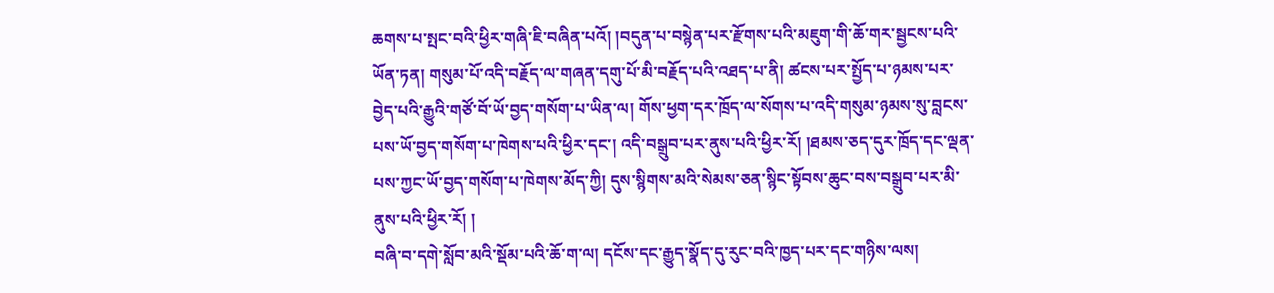ཆགས་པ་སྤང་བའི་ཕྱིར་གཞི་ཇི་བཞིན་པའོ། །བདུན་པ་བསྙེན་པར་རྫོགས་པའི་མཇུག་གི་ཆོ་གར་སྦྱངས་པའི་ཡོན་ཏན། གསུམ་པོ་འདི་བརྗོད་ལ་གཞན་དགུ་པོ་མི་བརྗོད་པའི་འཐད་པ་ནི། ཚངས་པར་སྤྱོད་པ་ཉམས་པར་བྱེད་པའི་རྒྱུའི་གཙོ་བོ་ཡོ་བྱད་གསོག་པ་ཡིན་ལ། གོས་ཕྱག་དར་ཁྲོད་ལ་སོགས་པ་འདི་གསུམ་ཉམས་སུ་བླངས་པས་ཡོ་བྱད་གསོག་པ་ཁེགས་པའི་ཕྱིར་དང་། འདི་བསྒྲུབ་པར་ནུས་པའི་ཕྱིར་རོ། །ཐམས་ཅད་དུར་ཁྲོད་དང་ལྡན་པས་ཀྱང་ཡོ་བྱད་གསོག་པ་ཁེགས་མོད་ཀྱི། དུས་སྙིགས་མའི་སེམས་ཅན་སྙིང་སྟོབས་ཆུང་བས་བསྒྲུབ་པར་མི་ནུས་པའི་ཕྱིར་རོ། །
བཞི་བ་དགེ་སློབ་མའི་སྡོམ་པའི་ཆོ་ག་ལ། དངོས་དང་རྒྱུད་སྣོད་དུ་རུང་བའི་ཁྱད་པར་དང་གཉིས་ལས།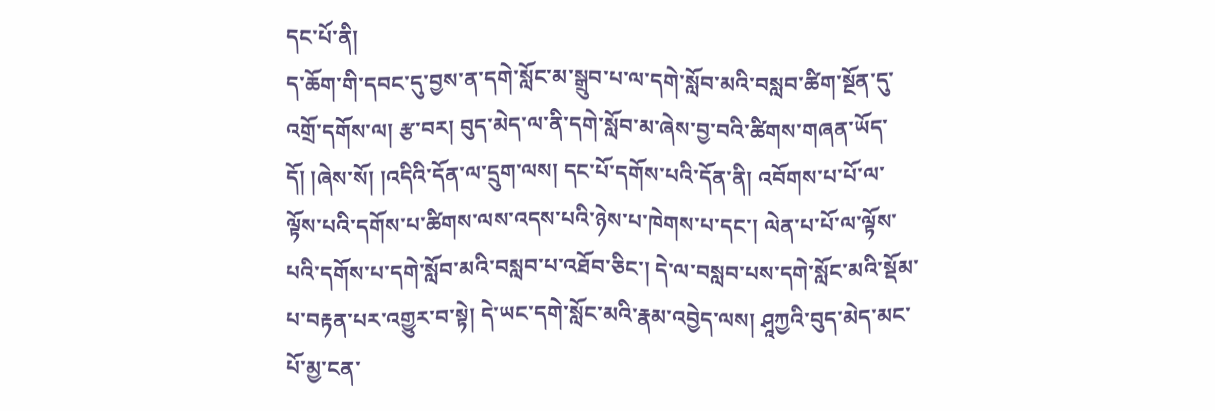དང་པོ་ནི།
ད་ཆོག་གི་དབང་དུ་བྱས་ན་དགེ་སློང་མ་སྒྲུབ་པ་ལ་དགེ་སློབ་མའི་བསླབ་ཚིག་སྔོན་དུ་འགྲོ་དགོས་ལ། རྩ་བར། བུད་མེད་ལ་ནི་དགེ་སློབ་མ་ཞེས་བྱ་བའི་ཚིགས་གཞན་ཡོད་དོ། །ཞེས་སོ། །འདིའི་དོན་ལ་དྲུག་ལས། དང་པོ་དགོས་པའི་དོན་ནི། འབོགས་པ་པོ་ལ་ལྟོས་པའི་དགོས་པ་ཚིགས་ལས་འདས་པའི་ཉེས་པ་ཁེགས་པ་དང་། ལེན་པ་པོ་ལ་ལྟོས་པའི་དགོས་པ་དགེ་སློབ་མའི་བསླབ་པ་འཐོབ་ཅིང་། དེ་ལ་བསླབ་པས་དགེ་སློང་མའི་སྡོམ་པ་བརྟན་པར་འགྱུར་བ་སྟེ། དེ་ཡང་དགེ་སློང་མའི་རྣམ་འབྱེད་ལས། ཤཱཀྱའི་བུད་མེད་མང་པོ་མྱ་ངན་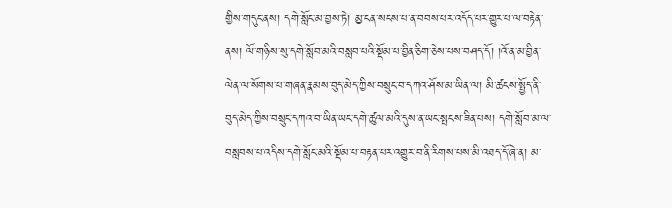གྱིས་གདུང་ནས། དགེ་སློང་མ་བྱས་ཏེ། མྱ་ངན་སངས་པ་ན་བབས་པར་འདོད་པར་གྱུར་པ་ལ་བརྟེན་ནས། ལོ་གཉིས་སུ་དགེ་སློབ་མའི་བསླབ་པའི་སྡོམ་པ་བྱིན་ཅིག་ཅེས་པས་བཤད་དོ། །འོ་ན་མ་བྱིན་ལེན་ལ་སོགས་པ་གཞན་རྣམས་བུད་མེད་ཀྱིས་བསྲུང་བ་དཀའ་ཤོས་མ་ཡིན་ལ། མི་ཚངས་སྤྱོད་ནི་བུད་མེད་ཀྱིས་བསྲུང་དཀའ་བ་ཡིན་ཡང་དགེ་ཚུལ་མའི་དུས་ན་ཡང་སྤངས་ཟིན་པས། དགེ་སློབ་མ་ལ་བསླབས་པ་འདིས་དགེ་སློང་མའི་སྡོམ་པ་བརྟན་པར་འགྱུར་བ་ནི་རིགས་པས་མི་འཐད་དོ་ཞེ་ན། མ་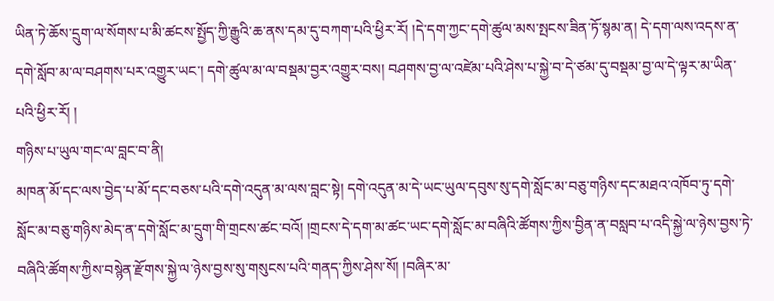ཡིན་ཏེ་ཆོས་དྲུག་ལ་སོགས་པ་མི་ཚངས་སྤྱོད་ཀྱི་རྒྱུའི་ཆ་ནས་དམ་དུ་བཀག་པའི་ཕྱིར་རོ། །དེ་དག་ཀྱང་དགེ་ཚུལ་མས་སྤངས་ཟིན་ཏོ་སྙམ་ན། དེ་དག་ལས་འདས་ན་དགེ་སློབ་མ་ལ་བཤགས་པར་འགྱུར་ཡང་། དགེ་ཚུལ་མ་ལ་བསྡམ་བྱར་འགྱུར་བས། བཤགས་བྱ་ལ་འཛེམ་པའི་ཤེས་པ་སྐྱེ་བ་དེ་ཙམ་དུ་བསྡམ་བྱ་ལ་དེ་ལྟར་མ་ཡིན་པའི་ཕྱིར་རོ། །
གཉིས་པ་ཡུལ་གང་ལ་བླང་བ་ནི།
མཁན་མོ་དང་ལས་བྱེད་པ་མོ་དང་བཅས་པའི་དགེ་འདུན་མ་ལས་བླང་སྟེ། དགེ་འདུན་མ་དེ་ཡང་ཡུལ་དབུས་སུ་དགེ་སློང་མ་བཅུ་གཉིས་དང་མཐའ་འཁོབ་ཏུ་དགེ་སློང་མ་བཅུ་གཉིས་མེད་ན་དགེ་སློང་མ་དྲུག་གི་གྲངས་ཚང་བའོ། །གྲངས་དེ་དག་མ་ཚང་ཡང་དགེ་སློང་མ་བཞིའི་ཚོགས་ཀྱིས་བྱིན་ན་བསླབ་པ་འདི་སྐྱེ་ལ་ཉེས་བྱས་ཏེ་བཞིའི་ཚོགས་ཀྱིས་བསྙེན་རྫོགས་སྐྱེ་ལ་ཉེས་བྱས་སུ་གསུངས་པའི་གནད་ཀྱིས་ཤེས་སོ། །བཞིར་མ་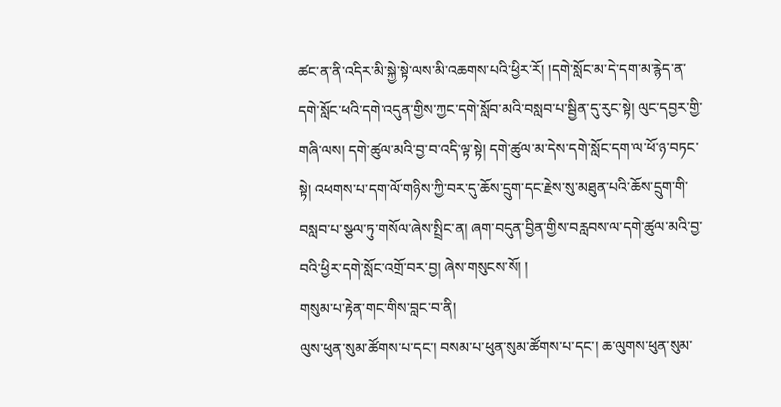ཚང་ན་ནི་འདིར་མི་སྐྱེ་སྟེ་ལས་མི་འཆགས་པའི་ཕྱིར་རོ། །དགེ་སློང་མ་དེ་དག་མ་རྙེད་ན་དགེ་སློང་ཕའི་དགེ་འདུན་གྱིས་ཀྱང་དགེ་སློབ་མའི་བསླབ་པ་སྦྱིན་དུ་རུང་སྟེ། ལུང་དབྱར་གྱི་གཞི་ལས། དགེ་ཚུལ་མའི་བྱ་བ་འདི་ལྟ་སྟེ། དགེ་ཚུལ་མ་དེས་དགེ་སློང་དག་ལ་ཕོ་ཉ་བཏང་སྟེ། འཕགས་པ་དག་ལོ་གཉིས་ཀྱི་བར་དུ་ཆོས་དྲུག་དང་རྗེས་སུ་མཐུན་པའི་ཆོས་དྲུག་གི་བསླབ་པ་སྩལ་ཏུ་གསོལ་ཞེས་སྤྲིང་ན། ཞག་བདུན་བྱིན་གྱིས་བརླབས་ལ་དགེ་ཚུལ་མའི་བྱ་བའི་ཕྱིར་དགེ་སློང་འགྲོ་བར་བྱ། ཞེས་གསུངས་སོ། །
གསུམ་པ་རྟེན་གང་གིས་བླང་བ་ནི།
ལུས་ཕུན་སུམ་ཚོགས་པ་དང་། བསམ་པ་ཕུན་སུམ་ཚོགས་པ་དང་། ཆ་ལུགས་ཕུན་སུམ་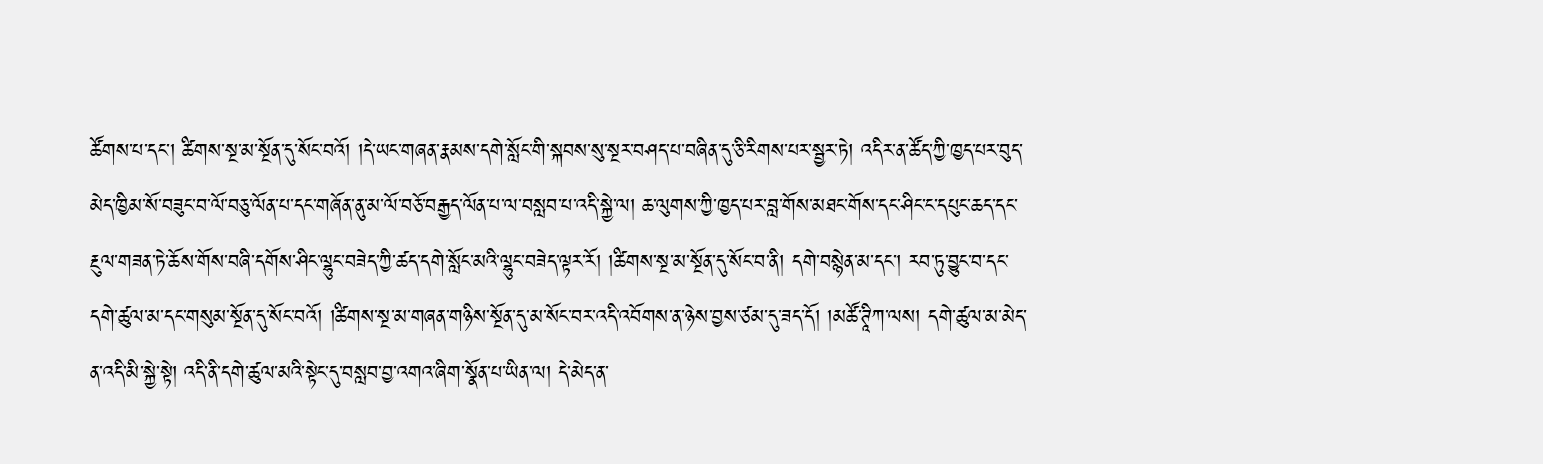ཚོགས་པ་དང་། ཚིགས་སྔ་མ་སྔོན་དུ་སོང་བའོ། །དེ་ཡང་གཞན་རྣམས་དགེ་སློང་གི་སྐབས་སུ་སྔར་བཤད་པ་བཞིན་དུ་ཅི་རིགས་པར་སྦྱར་ཏེ། འདིར་ན་ཚོད་ཀྱི་ཁྱད་པར་བུད་མེད་ཁྱིམ་སོ་བཟུང་བ་ལོ་བཅུ་ལོན་པ་དང་གཞོན་ནུ་མ་ལོ་བཅོ་བརྒྱད་ལོན་པ་ལ་བསླབ་པ་འདི་སྐྱེ་ལ། ཆ་ལུགས་ཀྱི་ཁྱད་པར་བླ་གོས་མཐང་གོས་དང་ཤིང་ང་དཔུང་ཆད་དང་རྔུལ་གཟན་ཏེ་ཆོས་གོས་བཞི་དགོས་ཤིང་ལྷུང་བཟེད་ཀྱི་ཚད་དགེ་སློང་མའི་ལྷུང་བཟེད་ལྟར་རོ། །ཚིགས་སྔ་མ་སྔོན་དུ་སོང་བ་ནི། དགེ་བསྙེན་མ་དང་། རབ་ཏུ་བྱུང་བ་དང་དགེ་ཚུལ་མ་དང་གསུམ་སྔོན་དུ་སོང་བའོ། །ཚིགས་སྔ་མ་གཞན་གཉིས་སྔོན་དུ་མ་སོང་བར་འདི་འབོགས་ན་ཉེས་བྱས་ཙམ་དུ་ཟད་དོ། །མཚོ་ཊཱིཀ་ལས། དགེ་ཚུལ་མ་མེད་ན་འདི་མི་སྐྱེ་སྟེ། འདི་ནི་དགེ་ཚུལ་མའི་སྟེང་དུ་བསླབ་བྱ་འགའ་ཞིག་སྣོན་པ་ཡིན་ལ། དེ་མེད་ན་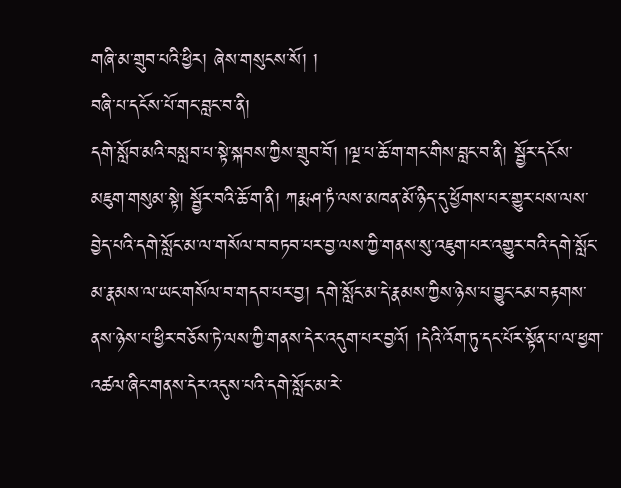གཞི་མ་གྲུབ་པའི་ཕྱིར། ཞེས་གསུངས་སོ། །
བཞི་པ་དངོས་པོ་གང་བླང་བ་ནི།
དགེ་སློབ་མའི་བསླབ་པ་སྟེ་སྐབས་ཀྱིས་གྲུབ་བོ། །ལྔ་པ་ཆོ་ག་གང་གིས་བླང་བ་ནི། སྦྱོར་དངོས་མཇུག་གསུམ་སྟེ། སྦྱོར་བའི་ཆོ་ག་ནི། ཀརྨ་ཤ་ཏཾ་ལས་མཁན་མོ་ཉིད་དུ་ཕྱོགས་པར་གྱུར་པས་ལས་བྱེད་པའི་དགེ་སློང་མ་ལ་གསོལ་བ་བཏབ་པར་བྱ་ལས་ཀྱི་གནས་སུ་འཇུག་པར་འགྱུར་བའི་དགེ་སློང་མ་རྣམས་ལ་ཡང་གསོལ་བ་གདབ་པར་བྱ། དགེ་སློང་མ་དེ་རྣམས་ཀྱིས་ཉེས་པ་བྱུང་ངམ་བརྟགས་ནས་ཉེས་པ་ཕྱིར་བཅོས་ཏེ་ལས་ཀྱི་གནས་དེར་འདུག་པར་བྱའོ། །དེའི་འོག་ཏུ་དང་པོར་སྟོན་པ་ལ་ཕྱག་འཚལ་ཞིང་གནས་དེར་འདུས་པའི་དགེ་སློང་མ་རེ་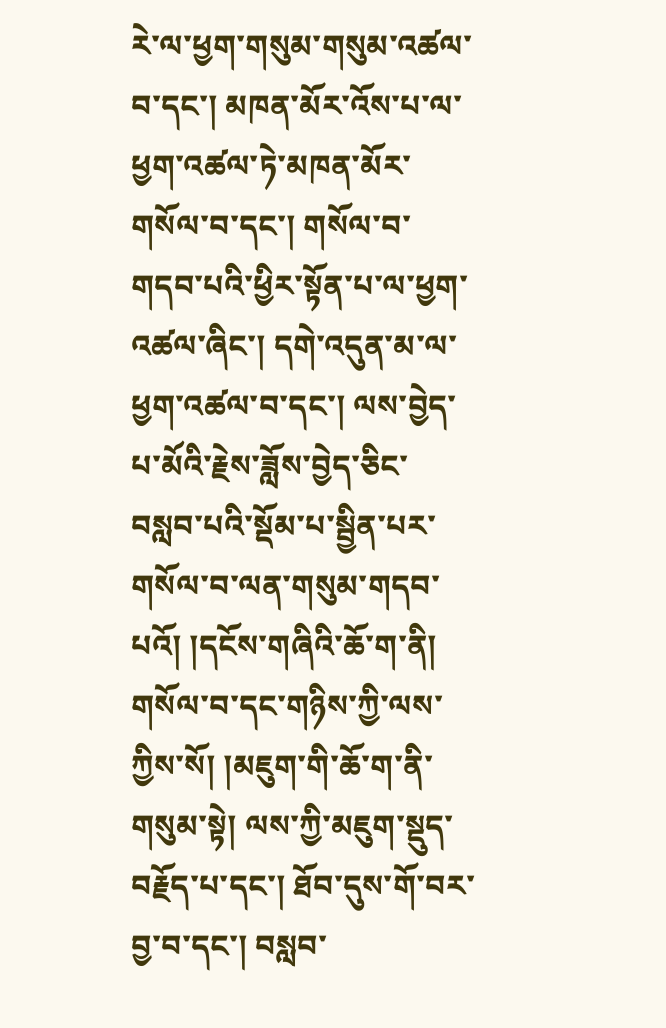རེ་ལ་ཕྱག་གསུམ་གསུམ་འཚལ་བ་དང་། མཁན་མོར་འོས་པ་ལ་ཕྱག་འཚལ་ཏེ་མཁན་མོར་གསོལ་བ་དང་། གསོལ་བ་གདབ་པའི་ཕྱིར་སྟོན་པ་ལ་ཕྱག་འཚལ་ཞིང་། དགེ་འདུན་མ་ལ་ཕྱག་འཚལ་བ་དང་། ལས་བྱེད་པ་མོའི་རྗེས་ཟློས་བྱེད་ཅིང་བསླབ་པའི་སྡོམ་པ་སྦྱིན་པར་གསོལ་བ་ལན་གསུམ་གདབ་པའོ། །དངོས་གཞིའི་ཆོ་ག་ནི། གསོལ་བ་དང་གཉིས་ཀྱི་ལས་ཀྱིས་སོ། །མཇུག་གི་ཆོ་ག་ནི་གསུམ་སྟེ། ལས་ཀྱི་མཇུག་སྡུད་བརྗོད་པ་དང་། ཐོབ་དུས་གོ་བར་བྱ་བ་དང་། བསླབ་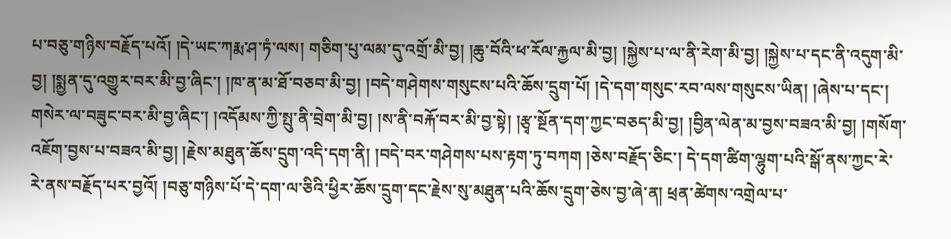པ་བཅུ་གཉིས་བརྗོད་པའོ། །དེ་ཡང་ཀརྨ་ཤ་ཏཾ་ལས། གཅིག་པུ་ལམ་དུ་འགྲོ་མི་བྱ། །ཆུ་བོའི་ཕ་རོལ་རྐྱལ་མི་བྱ། །སྐྱེས་པ་ལ་ནི་རེག་མི་བྱ། །སྐྱེས་པ་དང་ནི་འདུག་མི་བྱ། །སྨྱན་དུ་འགྱུར་བར་མི་བྱ་ཞིང་། །ཁ་ན་མ་ཐོ་བཅབ་མི་བྱ། །བདེ་གཤེགས་གསུངས་པའི་ཆོས་དྲུག་པོ། །དེ་དག་གསུང་རབ་ལས་གསུངས་ཡིན། །ཞེས་པ་དང་། གསེར་ལ་བཟུང་བར་མི་བྱ་ཞིང་། །འདོམས་ཀྱི་སྤུ་ནི་བྲེག་མི་བྱ། །ས་ནི་བརྐོ་བར་མི་བྱ་སྟེ། །རྩྭ་སྔོན་དག་ཀྱང་བཅད་མི་བྱ། །བྱིན་ལེན་མ་བྱས་བཟའ་མི་བྱ། །གསོག་འཇོག་བྱས་པ་བཟའ་མི་བྱ། །རྗེས་མཐུན་ཆོས་དྲུག་འདི་དག་ནི། །བདེ་བར་གཤེགས་པས་རྟག་ཏུ་བཀག །ཅེས་བརྗོད་ཅིང་། དེ་དག་ཚིག་ལྷུག་པའི་སྒོ་ནས་ཀྱང་རེ་རེ་ནས་བརྗོད་པར་བྱའོ། །བཅུ་གཉིས་པོ་དེ་དག་ལ་ཅིའི་ཕྱིར་ཆོས་དྲུག་དང་རྗེས་སུ་མཐུན་པའི་ཆོས་དྲུག་ཅེས་བྱ་ཞེ་ན། ཕྲན་ཚེགས་འགྲེལ་པ་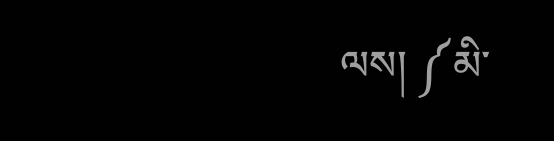ལས། ༼མི་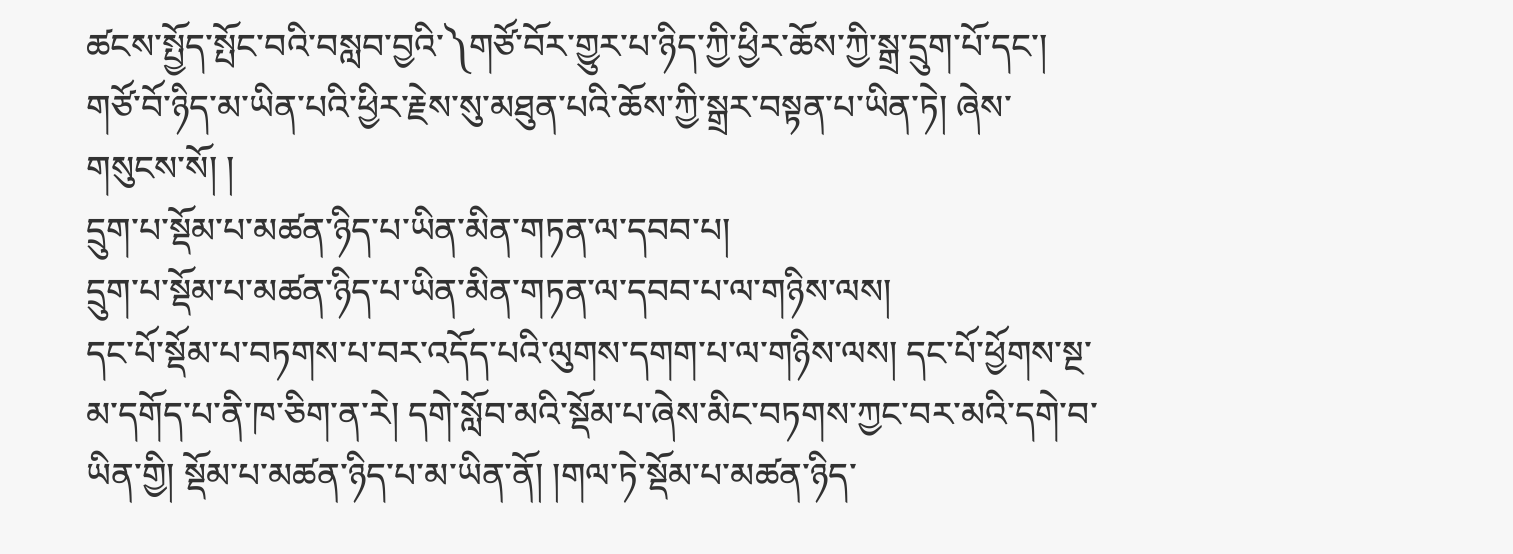ཚངས་སྤྱོད་སྤོང་བའི་བསླབ་བྱའི་༽གཙོ་བོར་གྱུར་པ་ཉིད་ཀྱི་ཕྱིར་ཆོས་ཀྱི་སྒྲ་དྲུག་པོ་དང་། གཙོ་བོ་ཉིད་མ་ཡིན་པའི་ཕྱིར་རྗེས་སུ་མཐུན་པའི་ཆོས་ཀྱི་སྒྲར་བསྟན་པ་ཡིན་ཏེ། ཞེས་གསུངས་སོ། །
དྲུག་པ་སྡོམ་པ་མཚན་ཉིད་པ་ཡིན་མིན་གཏན་ལ་དབབ་པ།
དྲུག་པ་སྡོམ་པ་མཚན་ཉིད་པ་ཡིན་མིན་གཏན་ལ་དབབ་པ་ལ་གཉིས་ལས།
དང་པོ་སྡོམ་པ་བཏགས་པ་བར་འདོད་པའི་ལུགས་དགག་པ་ལ་གཉིས་ལས། དང་པོ་ཕྱོགས་སྔ་མ་དགོད་པ་ནི་ཁ་ཅིག་ན་རེ། དགེ་སློབ་མའི་སྡོམ་པ་ཞེས་མིང་བཏགས་ཀྱང་བར་མའི་དགེ་བ་ཡིན་གྱི། སྡོམ་པ་མཚན་ཉིད་པ་མ་ཡིན་ནོ། །གལ་ཏེ་སྡོམ་པ་མཚན་ཉིད་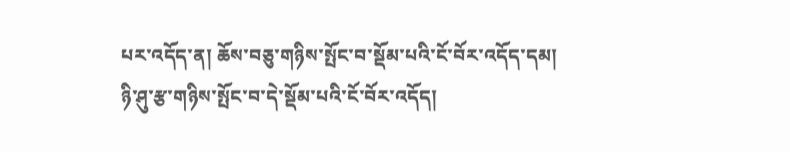པར་འདོད་ན། ཆོས་བཅུ་གཉིས་སྤོང་བ་སྡོམ་པའི་ངོ་བོར་འདོད་དམ། ཉི་ཤུ་རྩ་གཉིས་སྤོང་བ་དེ་སྡོམ་པའི་ངོ་བོར་འདོད།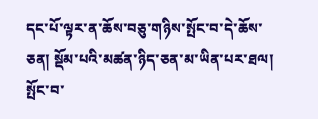དང་པོ་ལྟར་ན་ཆོས་བཅུ་གཉིས་སྤོང་བ་དེ་ཆོས་ཅན། སྡོམ་པའི་མཚན་ཉིད་ཅན་མ་ཡིན་པར་ཐལ། སྤོང་བ་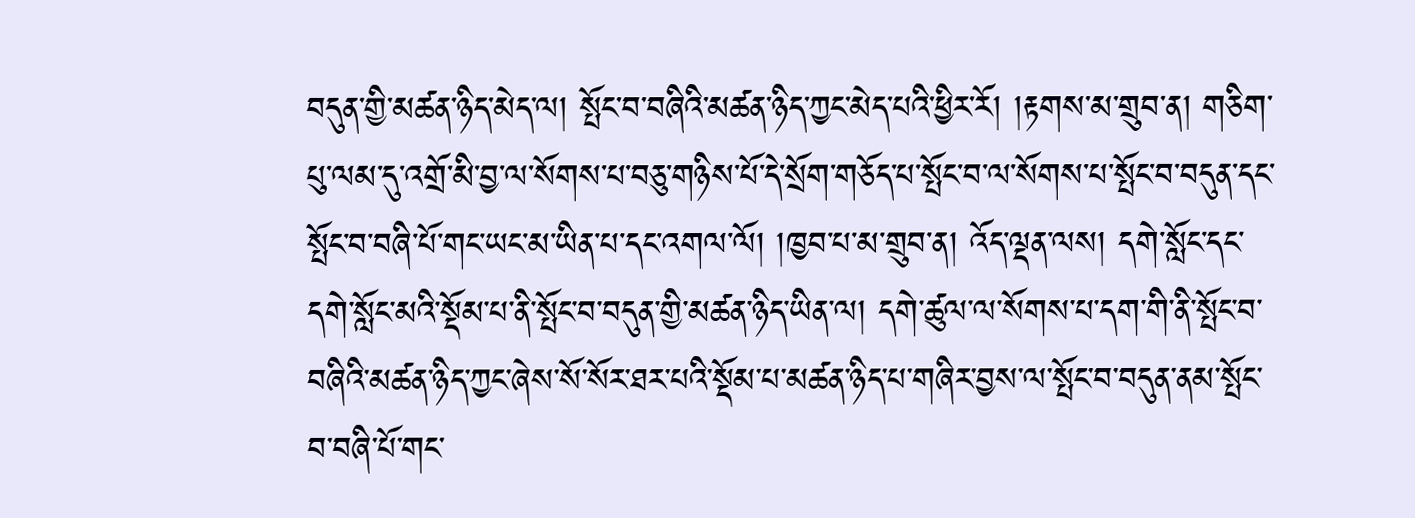བདུན་གྱི་མཚན་ཉིད་མེད་ལ། སྤོང་བ་བཞིའི་མཚན་ཉིད་ཀྱང་མེད་པའི་ཕྱིར་རོ། །རྟགས་མ་གྲུབ་ན། གཅིག་པུ་ལམ་དུ་འགྲོ་མི་བྱ་ལ་སོགས་པ་བཅུ་གཉིས་པོ་དེ་སྲོག་གཅོད་པ་སྤོང་བ་ལ་སོགས་པ་སྤོང་བ་བདུན་དང་སྤོང་བ་བཞི་པོ་གང་ཡང་མ་ཡིན་པ་དང་འགལ་ལོ། །ཁྱབ་པ་མ་གྲུབ་ན། འོད་ལྡན་ལས། དགེ་སློང་དང་དགེ་སློང་མའི་སྡོམ་པ་ནི་སྤོང་བ་བདུན་གྱི་མཚན་ཉིད་ཡིན་ལ། དགེ་ཚུལ་ལ་སོགས་པ་དག་གི་ནི་སྤོང་བ་བཞིའི་མཚན་ཉིད་ཀྱང་ཞེས་སོ་སོར་ཐར་པའི་སྡོམ་པ་མཚན་ཉིད་པ་གཞིར་བྱས་ལ་སྤོང་བ་བདུན་ནམ་སྤོང་བ་བཞི་པོ་གང་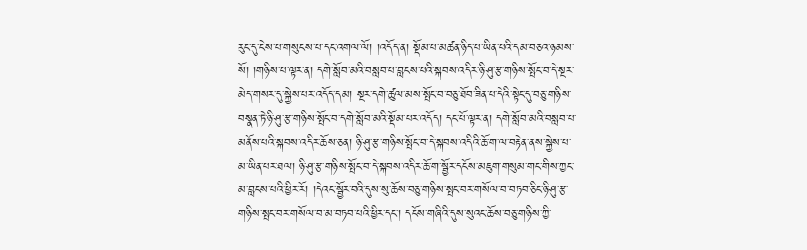རུང་དུ་ངེས་པ་གསུངས་པ་དང་འགལ་ལོ། །འདོད་ན། སྡོམ་པ་མཚན་ཉིད་པ་ཡིན་པའི་དམ་བཅའ་ཉམས་སོ། །གཉིས་པ་ལྟར་ན། དགེ་སློབ་མའི་བསླབ་པ་བླངས་པའི་སྐབས་འདིར་ཉི་ཤུ་རྩ་གཉིས་སྤོང་བ་དེ་སྔར་མེད་གསར་དུ་སྐྱེས་པར་འདོད་དམ། སྔར་དགེ་ཚུལ་མས་སྤོང་བ་བཅུ་ཐོབ་ཟིན་པ་དེའི་སྟེང་དུ་བཅུ་གཉིས་བསྣན་ཏེ་ཉི་ཤུ་རྩ་གཉིས་སྤོང་བ་དགེ་སློབ་མའི་སྡོམ་པར་འདོད། དང་པོ་ལྟར་ན། དགེ་སློབ་མའི་བསླབ་པ་མནོས་པའི་སྐབས་འདིར་ཆོས་ཅན། ཉི་ཤུ་རྩ་གཉིས་སྤོང་བ་དེ་སྐབས་འདིའི་ཆོ་ག་ལ་བརྟེན་ནས་སྐྱེས་པ་མ་ཡིན་པར་ཐལ། ཉི་ཤུ་རྩ་གཉིས་སྤོང་བ་དེ་སྐབས་འདིར་ཆོ་ག་སྦྱོར་དངོས་མཇུག་གསུམ་གང་གིས་ཀྱང་མ་བླངས་པའི་ཕྱིར་རོ། །དེའང་སྦྱོར་བའི་དུས་སུ་ཆོས་བཅུ་གཉིས་སྤང་བར་གསོལ་བ་བཏབ་ཅིང་ཉི་ཤུ་རྩ་གཉིས་སྤང་བར་གསོལ་བ་མ་བཏབ་པའི་ཕྱིར་དང་། དངོས་གཞིའི་དུས་སུའང་ཆོས་བཅུ་གཉིས་ཀྱི་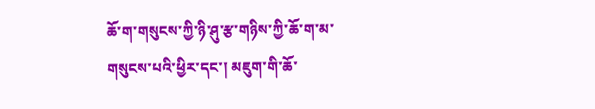ཆོ་ག་གསུངས་ཀྱི་ཉི་ཤུ་རྩ་གཉིས་ཀྱི་ཆོ་ག་མ་གསུངས་པའི་ཕྱིར་དང་། མཇུག་གི་ཆོ་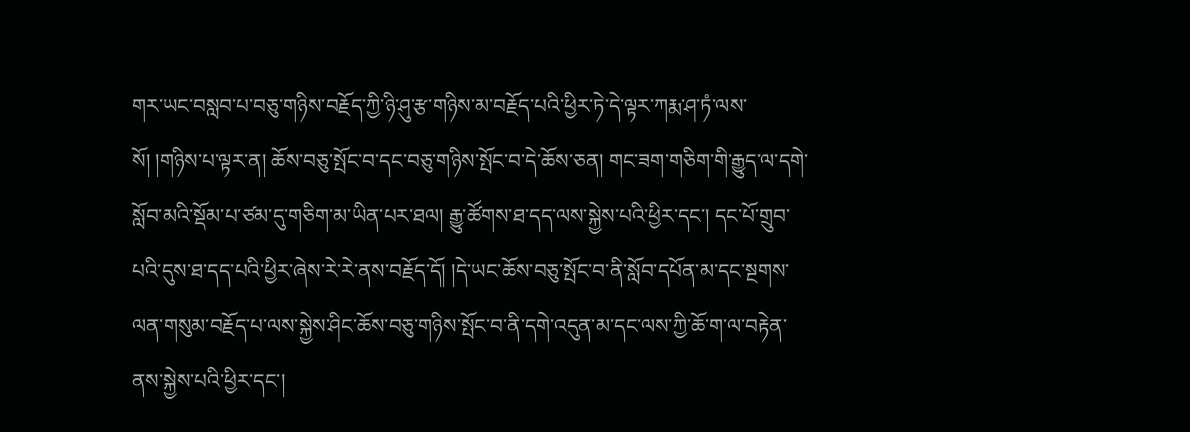གར་ཡང་བསླབ་པ་བཅུ་གཉིས་བརྗོད་ཀྱི་ཉི་ཤུ་རྩ་གཉིས་མ་བརྗོད་པའི་ཕྱིར་ཏེ་དེ་ལྟར་ཀརྨ་ཤ་ཏཾ་ལས་སོ། །གཉིས་པ་ལྟར་ན། ཆོས་བཅུ་སྤོང་བ་དང་བཅུ་གཉིས་སྤོང་བ་དེ་ཆོས་ཅན། གང་ཟག་གཅིག་གི་རྒྱུད་ལ་དགེ་སློབ་མའི་སྡོམ་པ་ཙམ་དུ་གཅིག་མ་ཡིན་པར་ཐལ། རྒྱུ་ཚོགས་ཐ་དད་ལས་སྐྱེས་པའི་ཕྱིར་དང་། དང་པོ་གྲུབ་པའི་དུས་ཐ་དད་པའི་ཕྱིར་ཞེས་རེ་རེ་ནས་བརྗོད་དོ། །དེ་ཡང་ཆོས་བཅུ་སྤོང་བ་ནི་སློབ་དཔོན་མ་དང་སྔགས་ལན་གསུམ་བརྗོད་པ་ལས་སྐྱེས་ཤིང་ཆོས་བཅུ་གཉིས་སྤོང་བ་ནི་དགེ་འདུན་མ་དང་ལས་ཀྱི་ཆོ་ག་ལ་བརྟེན་ནས་སྐྱེས་པའི་ཕྱིར་དང་།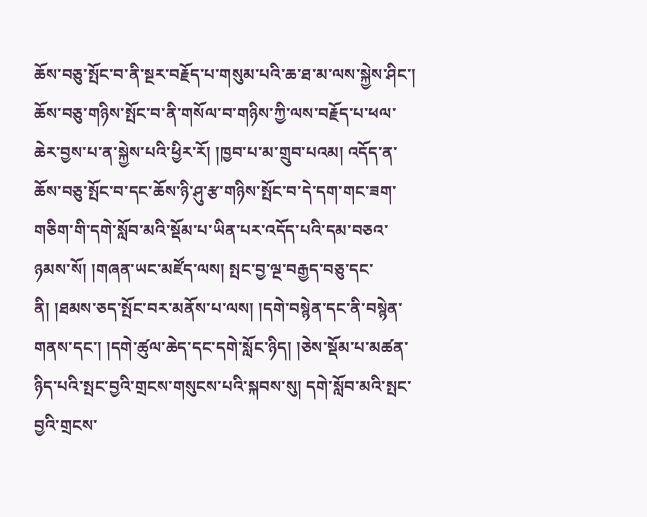ཆོས་བཅུ་སྤོང་བ་ནི་སྔར་བརྗོད་པ་གསུམ་པའི་ཆ་ཐ་མ་ལས་སྐྱེས་ཤིང་། ཆོས་བཅུ་གཉིས་སྤོང་བ་ནི་གསོལ་བ་གཉིས་ཀྱི་ལས་བརྗོད་པ་ཕལ་ཆེར་བྱས་པ་ན་སྐྱེས་པའི་ཕྱིར་རོ། །ཁྱབ་པ་མ་གྲུབ་པའམ། འདོད་ན་ཆོས་བཅུ་སྤོང་བ་དང་ཆོས་ཉི་ཤུ་རྩ་གཉིས་སྤོང་བ་དེ་དག་གང་ཟག་གཅིག་གི་དགེ་སློབ་མའི་སྡོམ་པ་ཡིན་པར་འདོད་པའི་དམ་བཅའ་ཉམས་སོ། །གཞན་ཡང་མཛོད་ལས། སྤང་བྱ་ལྔ་བརྒྱད་བཅུ་དང་ནི། །ཐམས་ཅད་སྤོང་བར་མནོས་པ་ལས། །དགེ་བསྙེན་དང་ནི་བསྙེན་གནས་དང་། །དགེ་ཚུལ་ཆེད་དང་དགེ་སློང་ཉིད། །ཅེས་སྡོམ་པ་མཚན་ཉིད་པའི་སྤང་བྱའི་གྲངས་གསུངས་པའི་སྐབས་སུ། དགེ་སློབ་མའི་སྤང་བྱའི་གྲངས་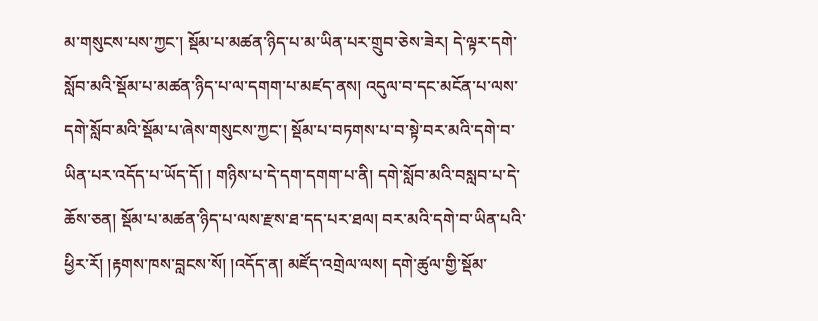མ་གསུངས་པས་ཀྱང་། སྡོམ་པ་མཚན་ཉིད་པ་མ་ཡིན་པར་གྲུབ་ཅེས་ཟེར། དེ་ལྟར་དགེ་སློབ་མའི་སྡོམ་པ་མཚན་ཉིད་པ་ལ་དགག་པ་མཛད་ནས། འདུལ་བ་དང་མངོན་པ་ལས་དགེ་སློབ་མའི་སྡོམ་པ་ཞེས་གསུངས་ཀྱང་། སྡོམ་པ་བཏགས་པ་བ་སྟེ་བར་མའི་དགེ་བ་ཡིན་པར་འདོད་པ་ཡོད་དོ། ། གཉིས་པ་དེ་དག་དགག་པ་ནི། དགེ་སློབ་མའི་བསླབ་པ་དེ་ཆོས་ཅན། སྡོམ་པ་མཚན་ཉིད་པ་ལས་རྫས་ཐ་དད་པར་ཐལ། བར་མའི་དགེ་བ་ཡིན་པའི་ཕྱིར་རོ། །རྟགས་ཁས་བླངས་སོ། །འདོད་ན། མཛོད་འགྲེལ་ལས། དགེ་ཚུལ་གྱི་སྡོམ་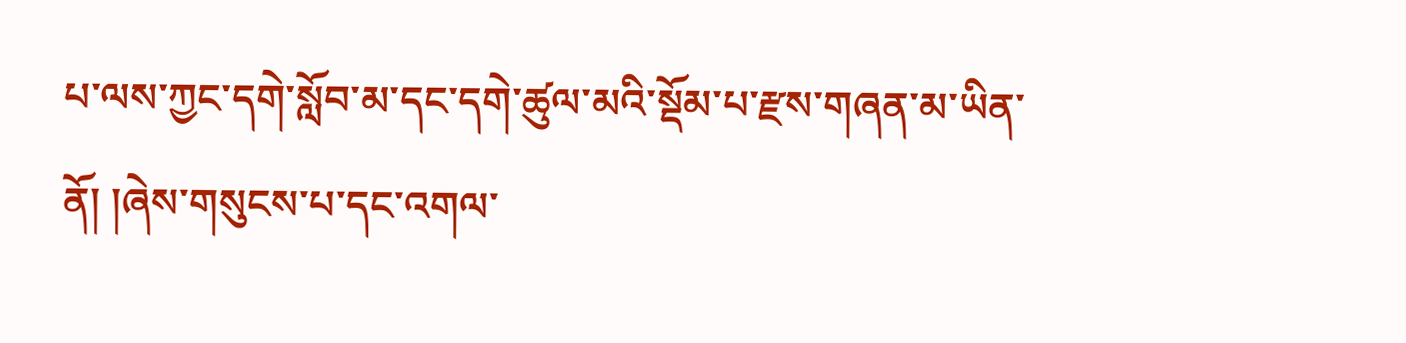པ་ལས་ཀྱང་དགེ་སློབ་མ་དང་དགེ་ཚུལ་མའི་སྡོམ་པ་རྫས་གཞན་མ་ཡིན་ནོ། །ཞེས་གསུངས་པ་དང་འགལ་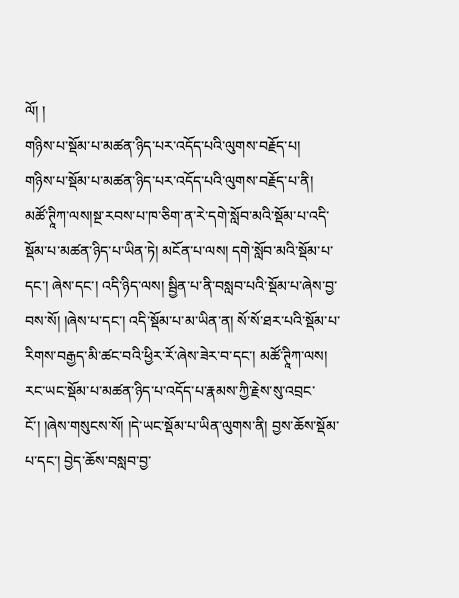ལོ། །
གཉིས་པ་སྡོམ་པ་མཚན་ཉིད་པར་འདོད་པའི་ལུགས་བརྗོད་པ།
གཉིས་པ་སྡོམ་པ་མཚན་ཉིད་པར་འདོད་པའི་ལུགས་བརྗོད་པ་ནི།
མཚོ་ཊཱིཀ་ལས།སྔ་རབས་པ་ཁ་ཅིག་ན་རེ་དགེ་སློབ་མའི་སྡོམ་པ་འདི་སྡོམ་པ་མཚན་ཉིད་པ་ཡིན་ཏེ། མངོན་པ་ལས། དགེ་སློབ་མའི་སྡོམ་པ་དང་། ཞེས་དང་། འདི་ཉིད་ལས། སྦྱིན་པ་ནི་བསླབ་པའི་སྡོམ་པ་ཞེས་བྱ་བས་སོ། །ཞེས་པ་དང་། འདི་སྡོམ་པ་མ་ཡིན་ན། སོ་སོ་ཐར་པའི་སྡོམ་པ་རིགས་བརྒྱད་མི་ཚང་བའི་ཕྱིར་རོ་ཞེས་ཟེར་བ་དང་། མཚོ་ཊཱིཀ་ལས། རང་ཡང་སྡོམ་པ་མཚན་ཉིད་པ་འདོད་པ་རྣམས་ཀྱི་རྗེས་སུ་འབྲང་ངོ་། །ཞེས་གསུངས་སོ། །དེ་ཡང་སྡོམ་པ་ཡིན་ལུགས་ནི། བྱས་ཆོས་སྡོམ་པ་དང་། བྱེད་ཆོས་བསླབ་བྱ་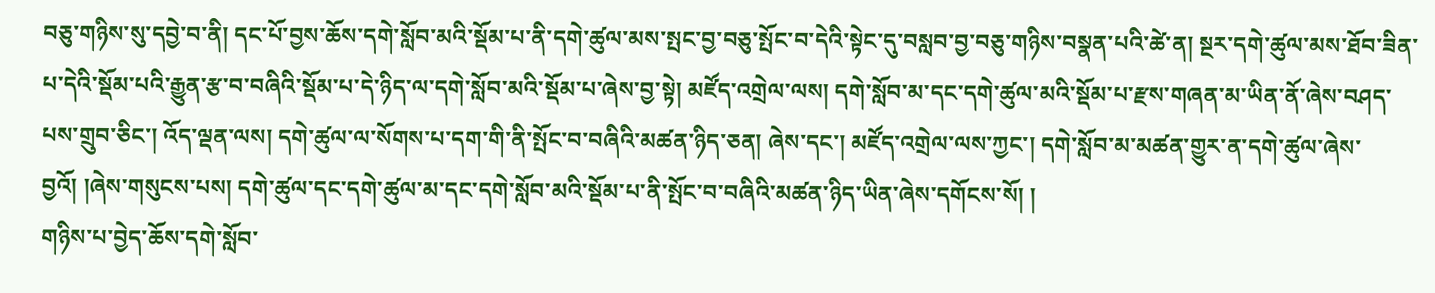བཅུ་གཉིས་སུ་དབྱེ་བ་ནི། དང་པོ་བྱས་ཆོས་དགེ་སློབ་མའི་སྡོམ་པ་ནི་དགེ་ཚུལ་མས་སྤང་བྱ་བཅུ་སྤོང་བ་དེའི་སྟེང་དུ་བསླབ་བྱ་བཅུ་གཉིས་བསྣན་པའི་ཚེ་ན། སྔར་དགེ་ཚུལ་མས་ཐོབ་ཟིན་པ་དེའི་སྡོམ་པའི་རྒྱུན་རྩ་བ་བཞིའི་སྡོམ་པ་དེ་ཉིད་ལ་དགེ་སློབ་མའི་སྡོམ་པ་ཞེས་བྱ་སྟེ། མཛོད་འགྲེལ་ལས། དགེ་སློབ་མ་དང་དགེ་ཚུལ་མའི་སྡོམ་པ་རྫས་གཞན་མ་ཡིན་ནོ་ཞེས་བཤད་པས་གྲུབ་ཅིང་། འོད་ལྡན་ལས། དགེ་ཚུལ་ལ་སོགས་པ་དག་གི་ནི་སྤོང་བ་བཞིའི་མཚན་ཉིད་ཅན། ཞེས་དང་། མཛོད་འགྲེལ་ལས་ཀྱང་། དགེ་སློབ་མ་མཚན་གྱུར་ན་དགེ་ཚུལ་ཞེས་བྱའོ། །ཞེས་གསུངས་པས། དགེ་ཚུལ་དང་དགེ་ཚུལ་མ་དང་དགེ་སློབ་མའི་སྡོམ་པ་ནི་སྤོང་བ་བཞིའི་མཚན་ཉིད་ཡིན་ཞེས་དགོངས་སོ། །
གཉིས་པ་བྱེད་ཆོས་དགེ་སློབ་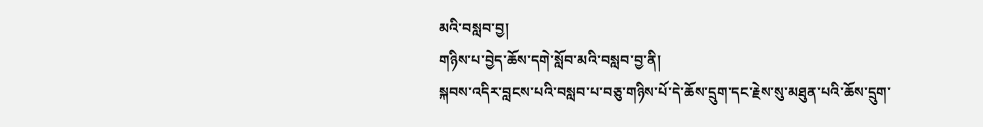མའི་བསླབ་བྱ།
གཉིས་པ་བྱེད་ཆོས་དགེ་སློབ་མའི་བསླབ་བྱ་ནི།
སྐབས་འདིར་བླངས་པའི་བསླབ་པ་བཅུ་གཉིས་པོ་དེ་ཆོས་དྲུག་དང་རྗེས་སུ་མཐུན་པའི་ཆོས་དྲུག་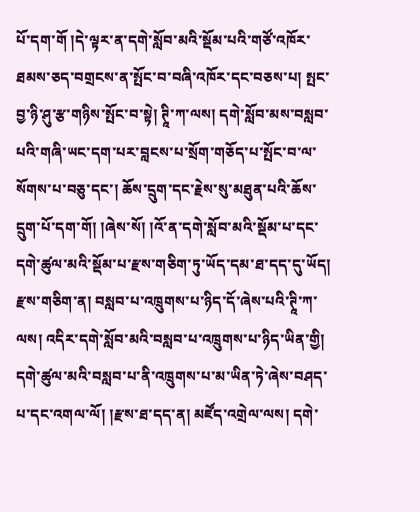པོ་དག་གོ །དེ་ལྟར་ན་དགེ་སློབ་མའི་སྡོམ་པའི་གཙོ་འཁོར་ཐམས་ཅད་བགྲངས་ན་སྤོང་བ་བཞི་འཁོར་དང་བཅས་པ། སྤང་བྱ་ཉི་ཤུ་རྩ་གཉིས་སྤོང་བ་སྟེ། ཊཱི་ཀ་ལས། དགེ་སློབ་མས་བསླབ་པའི་གཞི་ཡང་དག་པར་བླངས་པ་སྲོག་གཅོད་པ་སྤོང་བ་ལ་སོགས་པ་བཅུ་དང་། ཆོས་དྲུག་དང་རྗེས་སུ་མཐུན་པའི་ཆོས་དྲུག་པོ་དག་གོ། །ཞེས་སོ། །འོ་ན་དགེ་སློབ་མའི་སྡོམ་པ་དང་དགེ་ཚུལ་མའི་སྡོམ་པ་རྫས་གཅིག་ཏུ་ཡོད་དམ་ཐ་དད་དུ་ཡོད། རྫས་གཅིག་ན། བསླབ་པ་འཁྲུགས་པ་ཉིད་དོ་ཞེས་པའི་ཊཱི་ཀ་ལས། འདིར་དགེ་སློབ་མའི་བསླབ་པ་འཁྲུགས་པ་ཉིད་ཡིན་གྱི། དགེ་ཚུལ་མའི་བསླབ་པ་ནི་འཁྲུགས་པ་མ་ཡིན་ཏེ་ཞེས་བཤད་པ་དང་འགལ་ལོ། །རྫས་ཐ་དད་ན། མཛོད་འགྲེལ་ལས། དགེ་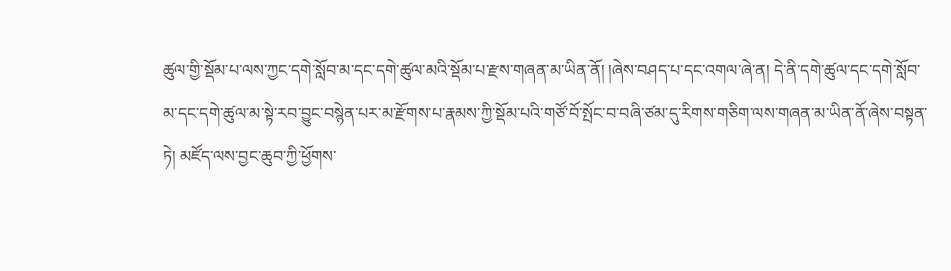ཚུལ་གྱི་སྡོམ་པ་ལས་ཀྱང་དགེ་སློབ་མ་དང་དགེ་ཚུལ་མའི་སྡོམ་པ་རྫས་གཞན་མ་ཡིན་ནོ། །ཞེས་བཤད་པ་དང་འགལ་ཞེ་ན། དེ་ནི་དགེ་ཚུལ་དང་དགེ་སློབ་མ་དང་དགེ་ཚུལ་མ་སྟེ་རབ་བྱུང་བསྙེན་པར་མ་རྫོགས་པ་རྣམས་ཀྱི་སྡོམ་པའི་གཙོ་བོ་སྤོང་བ་བཞི་ཙམ་དུ་རིགས་གཅིག་ལས་གཞན་མ་ཡིན་ནོ་ཞེས་བསྟན་ཏེ། མཛོད་ལས་བྱང་ཆུབ་ཀྱི་ཕྱོགས་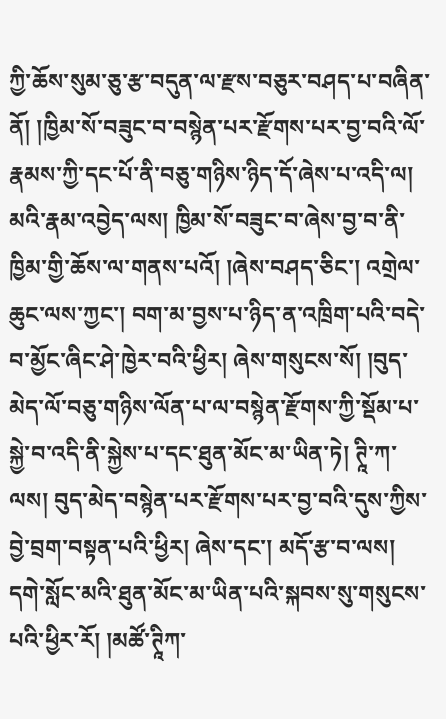ཀྱི་ཆོས་སུམ་ཅུ་རྩ་བདུན་ལ་རྫས་བཅུར་བཤད་པ་བཞིན་ནོ། །ཁྱིམ་སོ་བཟུང་བ་བསྙེན་པར་རྫོགས་པར་བྱ་བའི་ལོ་རྣམས་ཀྱི་དང་པོ་ནི་བཅུ་གཉིས་ཉིད་དོ་ཞེས་པ་འདི་ལ། མའི་རྣམ་འབྱེད་ལས། ཁྱིམ་སོ་བཟུང་བ་ཞེས་བྱ་བ་ནི་ཁྱིམ་གྱི་ཆོས་ལ་གནས་པའོ། །ཞེས་བཤད་ཅིང་། འགྲེལ་ཆུང་ལས་ཀྱང་། བག་མ་བྱས་པ་ཉིད་ན་འཁྲིག་པའི་བདེ་བ་མྱོང་ཞིང་ཤེ་ཁྱེར་བའི་ཕྱིར། ཞེས་གསུངས་སོ། །བུད་མེད་ལོ་བཅུ་གཉིས་ལོན་པ་ལ་བསྙེན་རྫོགས་ཀྱི་སྡོམ་པ་སྐྱེ་བ་འདི་ནི་སྐྱེས་པ་དང་ཐུན་མོང་མ་ཡིན་ཏེ། ཊཱི་ཀ་ལས། བུད་མེད་བསྙེན་པར་རྫོགས་པར་བྱ་བའི་དུས་ཀྱིས་བྱེ་བྲག་བསྟན་པའི་ཕྱིར། ཞེས་དང་། མདོ་རྩ་བ་ལས། དགེ་སློང་མའི་ཐུན་མོང་མ་ཡིན་པའི་སྐབས་སུ་གསུངས་པའི་ཕྱིར་རོ། །མཚོ་ཊཱིཀ་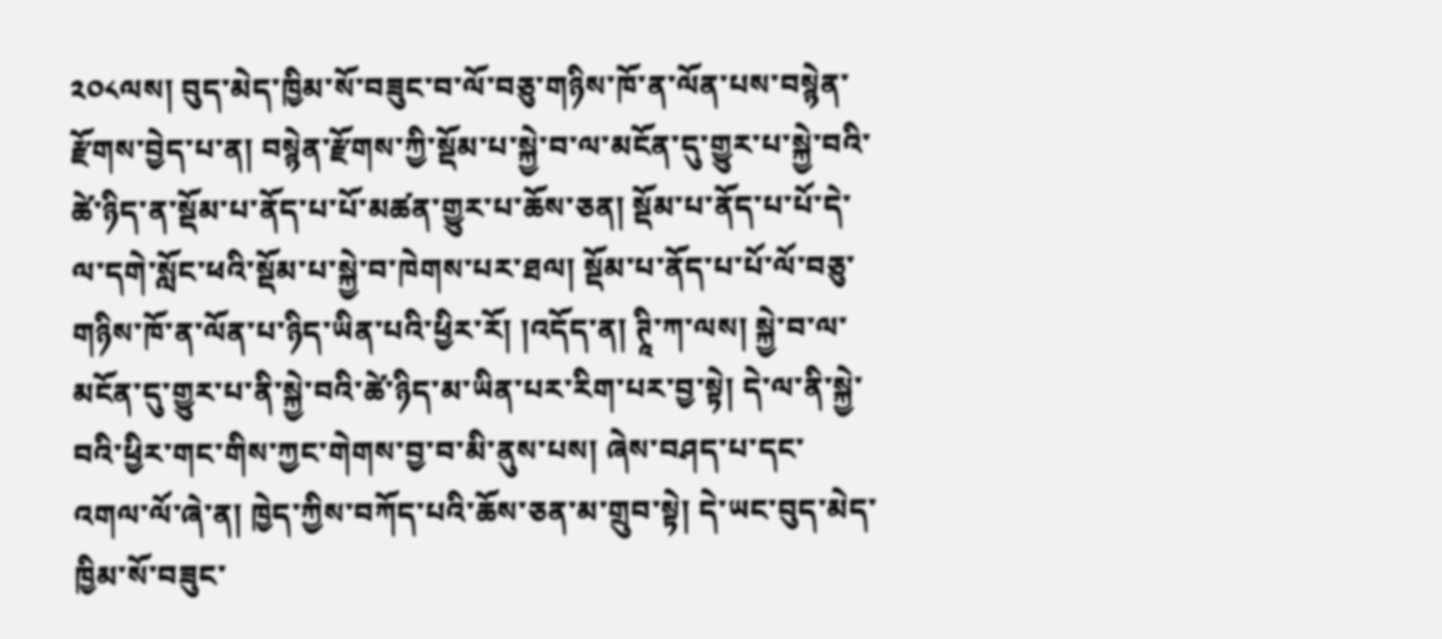༢༠༨ལས། བུད་མེད་ཁྱིམ་སོ་བཟུང་བ་ལོ་བཅུ་གཉིས་ཁོ་ན་ལོན་པས་བསྙེན་རྫོགས་བྱེད་པ་ན། བསྙེན་རྫོགས་ཀྱི་སྡོམ་པ་སྐྱེ་བ་ལ་མངོན་དུ་གྱུར་པ་སྐྱེ་བའི་ཚེ་ཉིད་ན་སྡོམ་པ་ནོད་པ་པོ་མཚན་གྱུར་པ་ཆོས་ཅན། སྡོམ་པ་ནོད་པ་པོ་དེ་ལ་དགེ་སློང་ཕའི་སྡོམ་པ་སྐྱེ་བ་ཁེགས་པར་ཐལ། སྡོམ་པ་ནོད་པ་པོ་ལོ་བཅུ་གཉིས་ཁོ་ན་ལོན་པ་ཉིད་ཡིན་པའི་ཕྱིར་རོ། །འདོད་ན། ཊཱི་ཀ་ལས། སྐྱེ་བ་ལ་མངོན་དུ་གྱུར་པ་ནི་སྐྱེ་བའི་ཚེ་ཉིད་མ་ཡིན་པར་རིག་པར་བྱ་སྟེ། དེ་ལ་ནི་སྐྱེ་བའི་ཕྱིར་གང་གིས་ཀྱང་གེགས་བྱ་བ་མི་ནུས་པས། ཞེས་བཤད་པ་དང་འགལ་ལོ་ཞེ་ན། ཁྱེད་ཀྱིས་བཀོད་པའི་ཆོས་ཅན་མ་གྲུབ་སྟེ། དེ་ཡང་བུད་མེད་ཁྱིམ་སོ་བཟུང་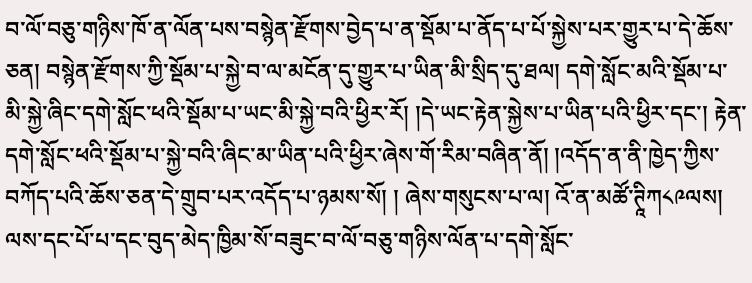བ་ལོ་བཅུ་གཉིས་ཁོ་ན་ལོན་པས་བསྙེན་རྫོགས་བྱེད་པ་ན་སྡོམ་པ་ནོད་པ་པོ་སྐྱེས་པར་གྱུར་པ་དེ་ཆོས་ཅན། བསྙེན་རྫོགས་ཀྱི་སྡོམ་པ་སྐྱེ་བ་ལ་མངོན་དུ་གྱུར་པ་ཡིན་མི་སྲིད་དུ་ཐལ། དགེ་སློང་མའི་སྡོམ་པ་མི་སྐྱེ་ཞིང་དགེ་སློང་ཕའི་སྡོམ་པ་ཡང་མི་སྐྱེ་བའི་ཕྱིར་རོ། །དེ་ཡང་རྟེན་སྐྱེས་པ་ཡིན་པའི་ཕྱིར་དང་། རྟེན་དགེ་སློང་ཕའི་སྡོམ་པ་སྐྱེ་བའི་ཞིང་མ་ཡིན་པའི་ཕྱིར་ཞེས་གོ་རིམ་བཞིན་ནོ། །འདོད་ན་ནི་ཁྱེད་ཀྱིས་བཀོད་པའི་ཆོས་ཅན་དེ་གྲུབ་པར་འདོད་པ་ཉམས་སོ། ། ཞེས་གསུངས་པ་ལ། འོ་ན་མཚོ་ཊཱིཀ༨༩ལས། ལས་དང་པོ་པ་དང་བུད་མེད་ཁྱིམ་སོ་བཟུང་བ་ལོ་བཅུ་གཉིས་ལོན་པ་དགེ་སློང་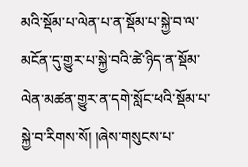མའི་སྡོམ་པ་ལེན་པ་ན་སྡོམ་པ་སྐྱེ་བ་ལ་མངོན་དུ་གྱུར་པ་སྐྱེ་བའི་ཚེ་ཉིད་ན་སྡོམ་ལེན་མཚན་གྱུར་ན་དགེ་སློང་ཕའི་སྡོམ་པ་སྐྱེ་བ་རིགས་སོ། །ཞེས་གསུངས་པ་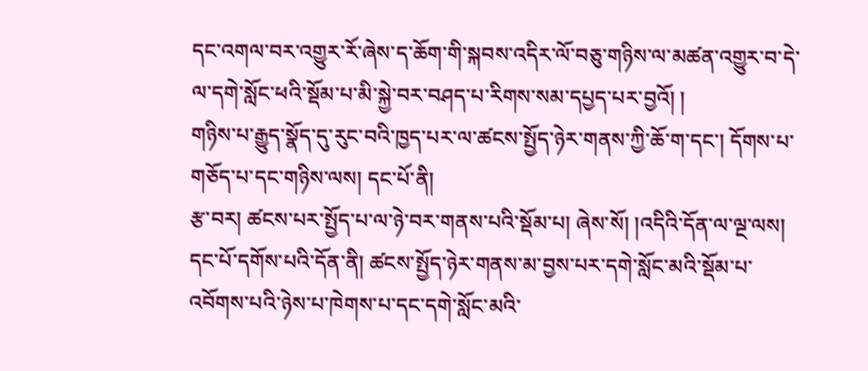དང་འགལ་བར་འགྱུར་རོ་ཞེས་ད་ཆོག་གི་སྐབས་འདིར་ལོ་བཅུ་གཉིས་ལ་མཚན་འགྱུར་བ་དེ་ལ་དགེ་སློང་ཕའི་སྡོམ་པ་མི་སྐྱེ་བར་བཤད་པ་རིགས་སམ་དཔྱད་པར་བྱའོ། །
གཉིས་པ་རྒྱུད་སྣོད་དུ་རུང་བའི་ཁྱད་པར་ལ་ཚངས་སྤྱོད་ཉེར་གནས་ཀྱི་ཆོ་ག་དང་། དོགས་པ་གཅོད་པ་དང་གཉིས་ལས། དང་པོ་ནི།
རྩ་བར། ཚངས་པར་སྤྱོད་པ་ལ་ཉེ་བར་གནས་པའི་སྡོམ་པ། ཞེས་སོ། །འདིའི་དོན་ལ་ལྔ་ལས། དང་པོ་དགོས་པའི་དོན་ནི། ཚངས་སྤྱོད་ཉེར་གནས་མ་བྱས་པར་དགེ་སློང་མའི་སྡོམ་པ་འབོགས་པའི་ཉེས་པ་ཁེགས་པ་དང་དགེ་སློང་མའི་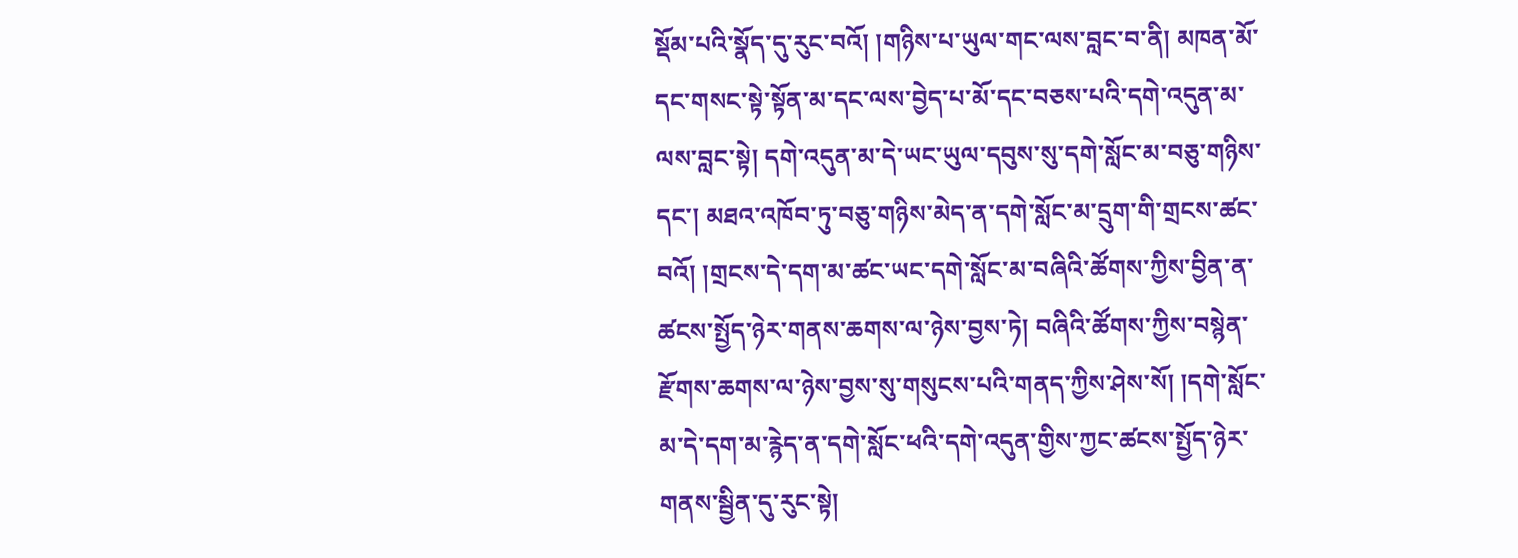སྡོམ་པའི་སྣོད་དུ་རུང་བའོ། །གཉིས་པ་ཡུལ་གང་ལས་བླང་བ་ནི། མཁན་མོ་དང་གསང་སྟེ་སྟོན་མ་དང་ལས་བྱེད་པ་མོ་དང་བཅས་པའི་དགེ་འདུན་མ་ལས་བླང་སྟེ། དགེ་འདུན་མ་དེ་ཡང་ཡུལ་དབུས་སུ་དགེ་སློང་མ་བཅུ་གཉིས་དང་། མཐའ་འཁོབ་ཏུ་བཅུ་གཉིས་མེད་ན་དགེ་སློང་མ་དྲུག་གི་གྲངས་ཚང་བའོ། །གྲངས་དེ་དག་མ་ཚང་ཡང་དགེ་སློང་མ་བཞིའི་ཚོགས་ཀྱིས་བྱིན་ན་ཚངས་སྤྱོད་ཉེར་གནས་ཆགས་ལ་ཉེས་བྱས་ཏེ། བཞིའི་ཚོགས་ཀྱིས་བསྙེན་རྫོགས་ཆགས་ལ་ཉེས་བྱས་སུ་གསུངས་པའི་གནད་ཀྱིས་ཤེས་སོ། །དགེ་སློང་མ་དེ་དག་མ་རྙེད་ན་དགེ་སློང་ཕའི་དགེ་འདུན་གྱིས་ཀྱང་ཚངས་སྤྱོད་ཉེར་གནས་སྦྱིན་དུ་རུང་སྟེ།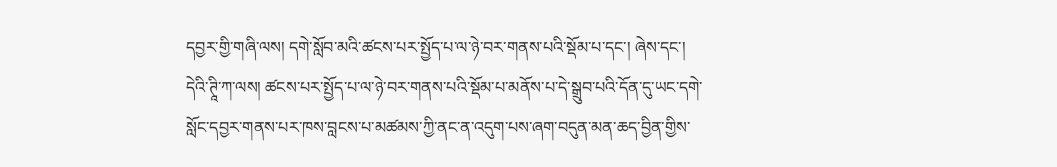དབྱར་གྱི་གཞི་ལས། དགེ་སློབ་མའི་ཚངས་པར་སྤྱོད་པ་ལ་ཉེ་བར་གནས་པའི་སྡོམ་པ་དང་། ཞེས་དང་། དེའི་ཊཱི་ཀ་ལས། ཚངས་པར་སྤྱོད་པ་ལ་ཉེ་བར་གནས་པའི་སྡོམ་པ་མནོས་པ་དེ་སྒྲུབ་པའི་དོན་དུ་ཡང་དགེ་སློང་དབྱར་གནས་པར་ཁས་བླངས་པ་མཚམས་ཀྱི་ནང་ན་འདུག་པས་ཞག་བདུན་མན་ཆད་བྱིན་གྱིས་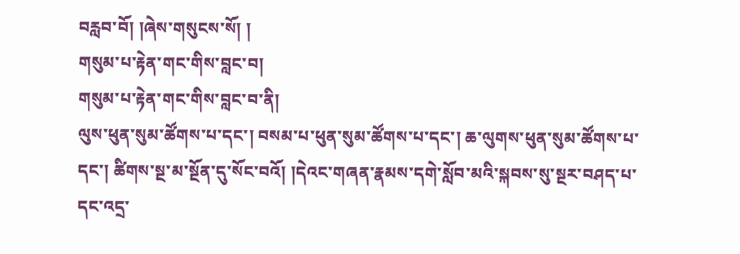བརླབ་བོ། །ཞེས་གསུངས་སོ། །
གསུམ་པ་རྟེན་གང་གིས་བླང་བ།
གསུམ་པ་རྟེན་གང་གིས་བླང་བ་ནི།
ལུས་ཕུན་སུམ་ཚོགས་པ་དང་། བསམ་པ་ཕུན་སུམ་ཚོགས་པ་དང་། ཆ་ལུགས་ཕུན་སུམ་ཚོགས་པ་དང་། ཚིགས་སྔ་མ་སྔོན་དུ་སོང་བའོ། །དེའང་གཞན་རྣམས་དགེ་སློབ་མའི་སྐབས་སུ་སྔར་བཤད་པ་དང་འདྲ་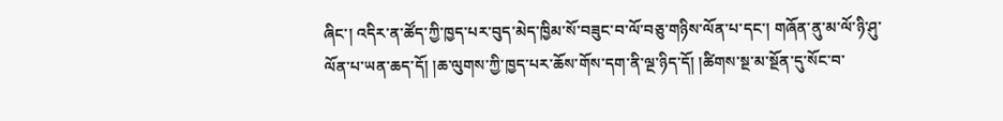ཞིང་། འདིར་ན་ཚོད་ཀྱི་ཁྱད་པར་བུད་མེད་ཁྱིམ་སོ་བཟུང་བ་ལོ་བཅུ་གཉིས་ལོན་པ་དང་། གཞོན་ནུ་མ་ལོ་ཉི་ཤུ་ལོན་པ་ཡན་ཆད་དོ། །ཆ་ལུགས་ཀྱི་ཁྱད་པར་ཆོས་གོས་དག་ནི་ལྔ་ཉིད་དོ། །ཚིགས་སྔ་མ་སྔོན་དུ་སོང་བ་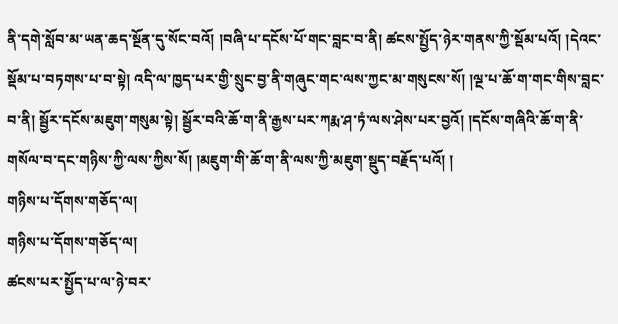ནི་དགེ་སློབ་མ་ཡན་ཆད་སྔོན་དུ་སོང་བའོ། །བཞི་པ་དངོས་པོ་གང་བླང་བ་ནི། ཚངས་སྤྱོད་ཉེར་གནས་ཀྱི་སྡོམ་པའོ། །དེའང་སྡོམ་པ་བཏགས་པ་བ་སྟེ། འདི་ལ་ཁྱད་པར་གྱི་སྲུང་བྱ་ནི་གཞུང་གང་ལས་ཀྱང་མ་གསུངས་སོ། །ལྔ་པ་ཆོ་ག་གང་གིས་བླང་བ་ནི། སྦྱོར་དངོས་མཇུག་གསུམ་སྟེ། སྦྱོར་བའི་ཆོ་ག་ནི་རྒྱས་པར་ཀརྨ་ཤ་ཏཾ་ལས་ཤེས་པར་བྱའོ། །དངོས་གཞིའི་ཆོ་ག་ནི་གསོལ་བ་དང་གཉིས་ཀྱི་ལས་ཀྱིས་སོ། །མཇུག་གི་ཆོ་ག་ནི་ལས་ཀྱི་མཇུག་སྡུད་བརྗོད་པའོ། །
གཉིས་པ་དོགས་གཅོད་ལ།
གཉིས་པ་དོགས་གཅོད་ལ།
ཚངས་པར་སྤྱོད་པ་ལ་ཉེ་བར་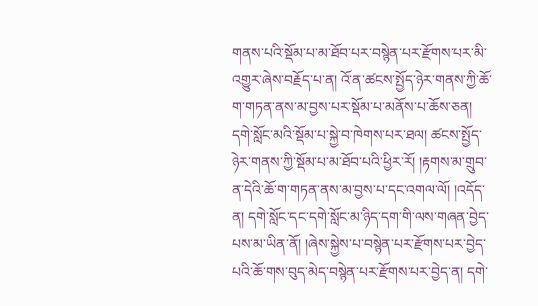གནས་པའི་སྡོམ་པ་མ་ཐོབ་པར་བསྙེན་པར་རྫོགས་པར་མི་འགྱུར་ཞེས་བརྗོད་པ་ན། འོ་ན་ཚངས་སྤྱོད་ཉེར་གནས་ཀྱི་ཆོ་ག་གཏན་ནས་མ་བྱས་པར་སྡོམ་པ་མནོས་པ་ཆོས་ཅན། དགེ་སློང་མའི་སྡོམ་པ་སྐྱེ་བ་ཁེགས་པར་ཐལ། ཚངས་སྤྱོད་ཉེར་གནས་ཀྱི་སྡོམ་པ་མ་ཐོབ་པའི་ཕྱིར་རོ། །རྟགས་མ་གྲུབ་ན་དེའི་ཆོ་ག་གཏན་ནས་མ་བྱས་པ་དང་འགལ་ལོ། །འདོད་ན། དགེ་སློང་དང་དགེ་སློང་མ་ཉིད་དག་གི་ལས་གཞན་བྱེད་པས་མ་ཡིན་ནོ། །ཞེས་སྐྱེས་པ་བསྙེན་པར་རྫོགས་པར་བྱེད་པའི་ཆོ་གས་བུད་མེད་བསྙེན་པར་རྫོགས་པར་བྱེད་ན། དགེ་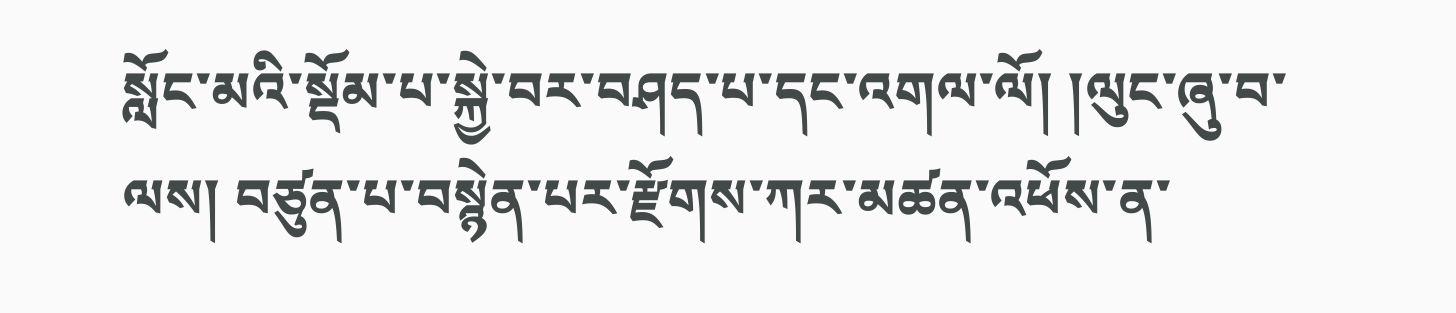སློང་མའི་སྡོམ་པ་སྐྱེ་བར་བཤད་པ་དང་འགལ་ལོ། །ལུང་ཞུ་བ་ལས། བཙུན་པ་བསྙེན་པར་རྫོགས་ཀར་མཚན་འཕོས་ན་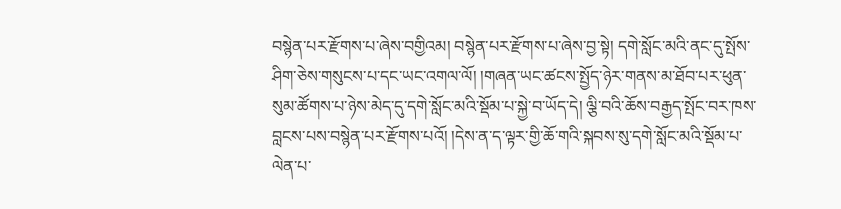བསྙེན་པར་རྫོགས་པ་ཞེས་བགྱིའམ། བསྙེན་པར་རྫོགས་པ་ཞེས་བྱ་སྟེ། དགེ་སློང་མའི་ནང་དུ་སྤོས་ཤིག་ཅེས་གསུངས་པ་དང་ཡང་འགལ་ལོ། །གཞན་ཡང་ཚངས་སྤྱོད་ཉེར་གནས་མ་ཐོབ་པར་ཕུན་སུམ་ཚོགས་པ་ཉེས་མེད་དུ་དགེ་སློང་མའི་སྡོམ་པ་སྐྱེ་བ་ཡོད་དེ། ལྕི་བའི་ཆོས་བརྒྱད་སྤོང་བར་ཁས་བླངས་པས་བསྙེན་པར་རྫོགས་པའོ། །དེས་ན་ད་ལྟར་གྱི་ཆོ་གའི་སྐབས་སུ་དགེ་སློང་མའི་སྡོམ་པ་ལེན་པ་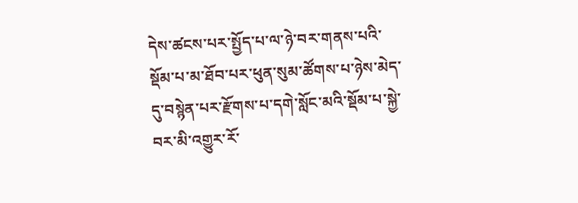དེས་ཚངས་པར་སྤྱོད་པ་ལ་ཉེ་བར་གནས་པའི་སྡོམ་པ་མ་ཐོབ་པར་ཕུན་སུམ་ཚོགས་པ་ཉེས་མེད་དུ་བསྙེན་པར་རྫོགས་པ་དགེ་སློང་མའི་སྡོམ་པ་སྐྱེ་བར་མི་འགྱུར་རོ་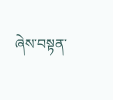ཞེས་བསྟན་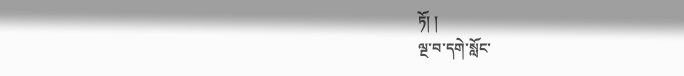ཏོ། །
ལྔ་བ་དགེ་སློང་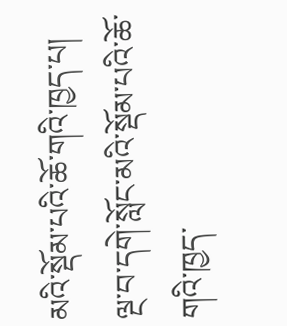མའི་སྡོམ་པའི་ཆོ་གའི་ཁྱད་པ།
ལྔ་བ་དགེ་སློང་མའི་སྡོམ་པའི་ཆོ་གའི་ཁྱད་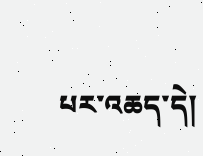པར་འཆད་དེ།